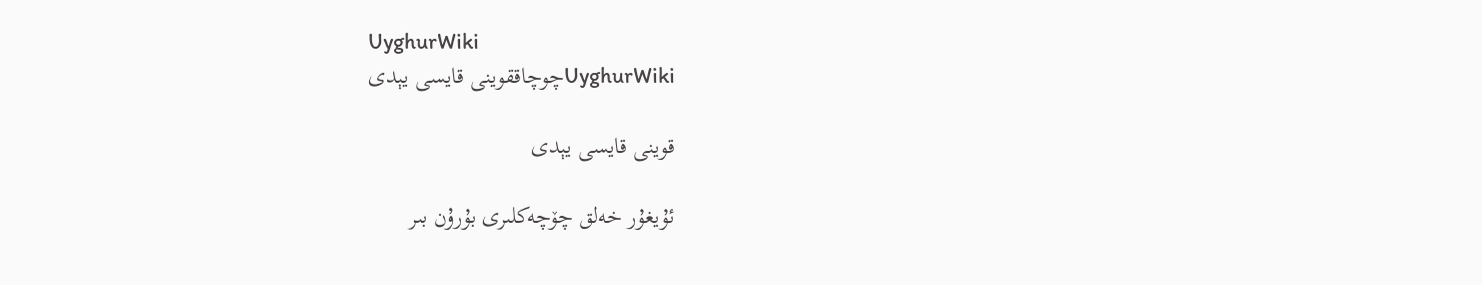UyghurWiki
UyghurWikiچوچاققوينى قايسى يېدى

قوينى قايسى يېدى

ئۇيغۇر خەلق چۆچەكلىرى بۇرۇن بىر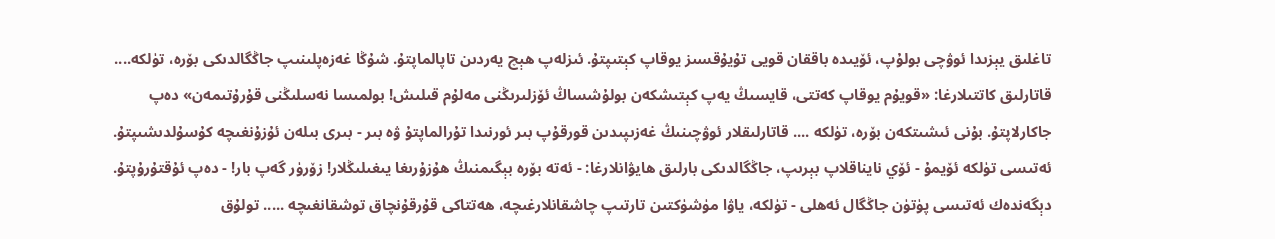تاغلىق يېزىدا ئوۋچى بولۇپ، ئۆيىدە باققان قويى تۇيۇقسىز يوقاپ كېتىپتۇ. ئىزلەپ ھېچ يەردىن تاپالماپتۇ. شۇڭا غەزەپلىنىپ جاڭگالدىكى بۆرە، تۈلكە.... قاتارلىق كاتتىلارغا: «قويۇم يوقاپ كەتتى، قايسىڭ يەپ كېتىشكەن بولۇشساڭ ئۆزلىرىڭنى مەلۇم قىلىش! بولمىسا نەسلىڭنى قۇرۇتىمەن» دەپ جاكارلاپتۇ. بۇنى ئىشىتكەن بۆرە، تۈلكە .... قاتارلىقلار ئوۋچىنىڭ غەزىپىدىن قورقۇپ بىر ئورنىدا تۇرالماپتۇ ۋە بىر - بىرى بىلەن ئۇزۇنغىچە كۇسۇلدىشىپتۇ. ئەتىسى تۈلكە ئۆيمۇ - ئۆي نايناقلاپ بېرىپ، جاڭگالدىكى بارلىق ھايۋانلارغا: - ئەتە بۆرە بېگىمنىڭ ھۇزۇرىغا يىغىلىڭلار! زۆرۈر گەپ بار! - دەپ ئۇقتۇرۇپتۇ. دېگەندەك ئەتىسى پۈتۈن جاڭگال ئەھلى - تۈلكە، ياۋا مۈشۈكتىن تارتىپ چاشقانلارغىچە، ھەتتاكى قۇرقۇنچاق توشقانغىچە ..... تولۇق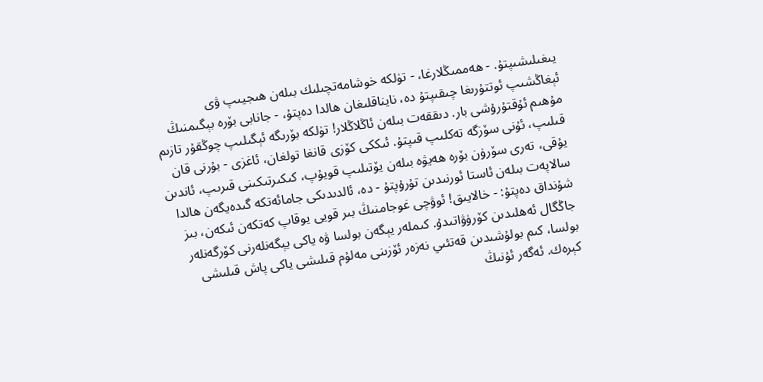يىغىلىشىپتۇ. - ھەممىڭلارغا، - تۈلكە خوشامەتچىلىك بىلەن ھىجيىپ ۋى ئېغاڭشىپ ئوتتۇرىغا چىقىپتۇ دە، نايناقلىغان ھالدا دەپتۇ، - جانابى بۆرە بېگىمنىڭ مۇھىم ئۇقتۇرۇشى بار. دىققەت بىلەن ئاڭلاڭلار! تۈلكە بۆرىگە ئېگىلىپ چوڭقۇر تازىم قىلىپ، ئۇنى سۆزگە تەكلىپ قىپتۇ. ئىككى كۆزى قانغا تولغان، ئاغزى - بۇرنى قان يۇقى، تەرى سۆرۈن بۆرە ھەيۋە بىلەن يۆتىلىپ قويۇپ، كىكىرتىكىنى قىرىپ، ئاندىن سالاپەت بىلەن ئاستا ئورنىدىن تۇرۇپتۇ - دە، ئالدىدىكى جامائەتكە گىدەيگەن ھالدا شۇنداق دەپتۇ: - خالايىق! ئوۋچى غوجامنىڭ بىر قويى يوقاپ كەتكەن ئىكەن، بىز جاڭگال ئەھلىدىن كۆرۈۋاتىدۇ. كىملەر يېگەن بولسا ۋە ياكى يېگەنلەرنى كۆرگەنلەر بولسا، كىم بولۇشىدىن قەتئىي نەزەر ئۆزىنى مەلۇم قىلىشى ياكى پاش قىلىشى كېرەك. ئەگەر ئۇنىڭ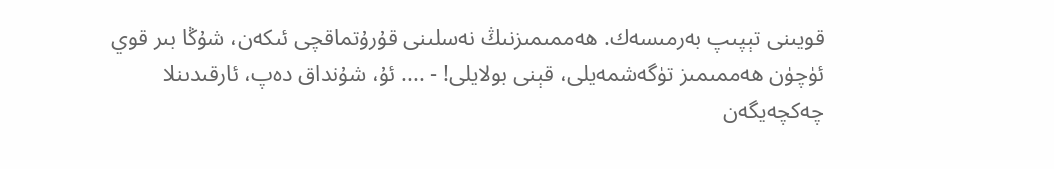قويىنى تېپىپ بەرمىسەك. ھەممىمىزنىڭ نەسلىنى قۇرۇتماقچى ئىكەن، شۇڭا بىر قوي ئۈچۈن ھەممىمىز تۈگەشمەيلى، قېنى بولايلى! - .... ئۇ، شۇنداق دەپ، ئارقىدىنلا چەكچەيگەن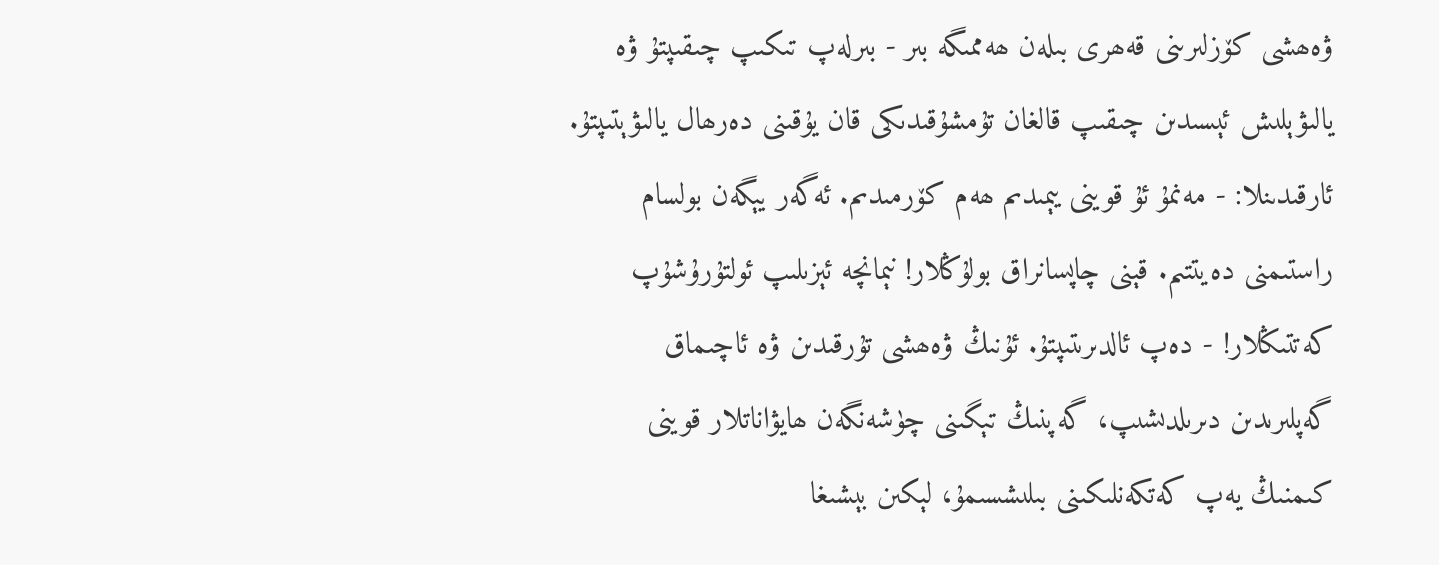ۋەھشى كۆزلىرىنى قەھرى بىلەن ھەممىگە بىر - بىرلەپ تىكىپ چىقىپتۇ ۋە يالىۋېلىش ئېسىدىن چىقىپ قالغان تۇمشۇقىدىكى قان يۇقىنى دەرھال يالىۋېتىپتۇ. ئارقىدىنلا: - مەنمۇ ئۇ قوينى يېمىدىم ھەم كۆرمىدىم. ئەگەر يېگەن بولسام راستىمنى دەيتتىم. قېنى چاپسانراق بولۇڭلار! نېمانچە ئېزىلىپ ئولتۇرۇشۇپ كەتتىڭلار! - دەپ ئالدىرىتىپتۇ. ئۇنىڭ ۋەھشى تۇرقىدىن ۋە ئاچىماق گەپلىرىدىن دىرىلدىشىپ، گەپنىڭ تېگىنى چۈشەنگەن ھايۋاناتلار قوينى كىمنىڭ يەپ كەتكەنلىكىنى بىلىشسىمۇ، لېكىن بېشىغا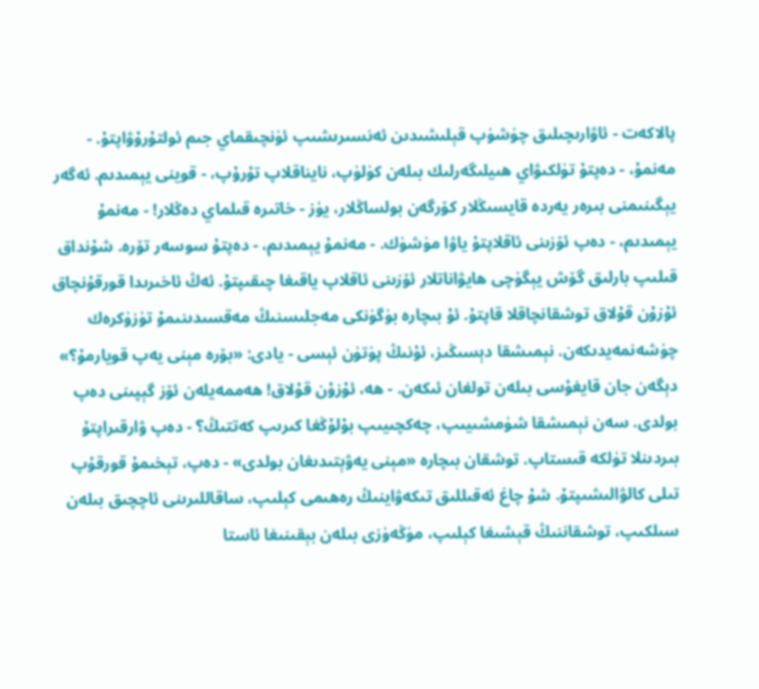پالاكەت - ئاۋارىچىلىق چۈشۈپ قېلىشىدىن ئەنسىرىشىپ ئۈنچىقماي جىم ئولتۇرۇۋاپتۇ. - مەنمۇ، - دەپتۇ تۈلكىۋاي ھىيلىگەرلىك بىلەن كۈلۈپ، نايناقلاپ تۇرۇپ، - قوينى يېمىدىم. ئەگەر يېگىنىمنى بىرەر يەردە قايسىڭلار كۆرگەن بولساڭلار، يۈز - خاتىرە قىلماي دەڭلار! - مەنمۇ يېمىدىم، - دەپ ئۆزىنى ئاقلاپتۇ ياۋا مۈشۈك. - مەنمۇ يېمىدىم، - دەپتۇ سوسەر تۆرە. شۇنداق قىلىپ بارلىق گۆش يېگۈچى ھايۋاناتلار ئۆزىنى ئاقلاپ ياقىغا چىقىپتۇ. ئەڭ ئاخىرىدا قورقۇنچاق ئۇزۇن قۇلاق توشقانچاقلا قاپتۇ. ئۇ بىچارە بۈگۈنكى مەجلىسنىڭ مەقسىدىنىمۇ تۈزۈكرەك چۈشەنمەيدىكەن. نېمىشقا دېسىڭىز، ئۇنىڭ پۈتۈن ئېسى - يادى: «بۆرە مېنى يەپ قويارمۇ؟» دېگەن جان قايغۇسى بىلەن تولغان ئىكەن. - ھە، ئۇزۇن قۇلاق! ھەممەيلەن ئۆز گېپىنى دەپ بولدى. سەن نېمىشقا شۈمشىيىپ، چەكچىيىپ بۇلۇڭغا كىرىپ كەتتىڭ؟ - دەپ ۋارقىراپتۇ بىردىنلا تۈلكە قىستاپ. توشقان بىچارە «مېنى يەۋېتىدىغان بولدى» - دەپ، تېخىمۇ قورقۇپ تىلى كالۋالىشىپتۇ. شۇ چاغ ئەقىللىق تىكەۋاينىڭ رەھىمى كېلىپ، ساقاللىرىنى ئاچچىق بىلەن سىلكىپ، توشقاننىڭ قېشىغا كېلىپ، مۈڭەۈزى بىلەن بېقىنىغا ئاستا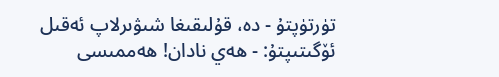تۈرتۈپتۇ - دە، قۇلىقىغا شىۋىرلاپ ئەقىل ئۆگىتىپتۇ: - ھەي نادان! ھەممىسى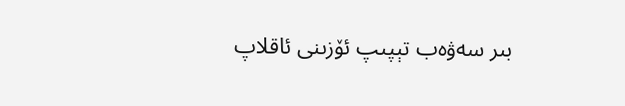بىر سەۋەب تېپىپ ئۆزىنى ئاقلاپ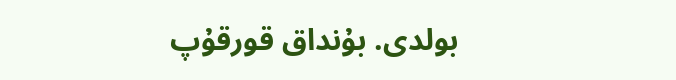بولدى. بۇنداق قورقۇپ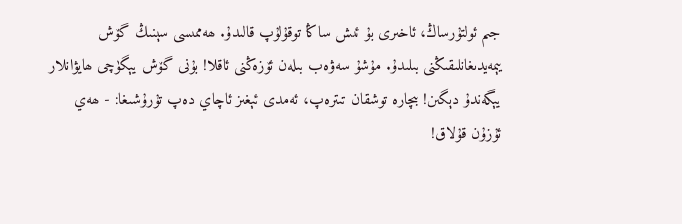جىم ئولتۇرساڭ، ئاخىرى بۇ ئىش ساڭا توقۇلۇپ قالىدۇ. ھەممىسى سېنىڭ گۆش يېمەيدىغانلىقىڭنى بىلىدۇ. مۇشۇ سەۋەب بىلەن ئۆزەڭنى ئاقلا! بۇنى گۆش يېگۈچى ھايۋانلار يېگەندۇ دېگىن! بىچارە توشقان تىترەپ، ئەمدى ئېغىز ئاچاي دەپ تۇرۇشىغا: - ھەي ئۇزۇن قۇلاق!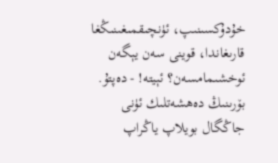خۇدۇكسىنىپ، ئۈنچىقمىغىنىڭغا قارىغاندا، قوينى سەن يېگەن ئوخشىمامسەن؟ ئېيتە! - دەپتۇ. بۆرىنىڭ دەھشەتلىك ئۈنى جاڭگال بويلاپ ياڭراپ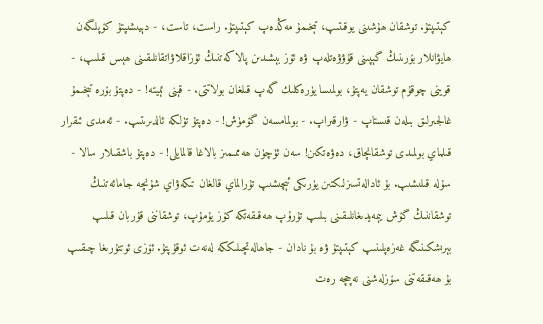كېتىپتۇ. توشقان ھۇشىنى يوقىتىپ، تېخىمۇ مەڭدەپ كېتىپتۇ. راست، تاست، - دېيىشىپتۇ كۆپلىگەن ھايۋانلار بۆرىنىڭ گېپىنى قۇۋۋەتلەپ ۋە ئۆز بېشىدىن پالاكەتنىڭ ئۇزاقلاۋاتقانلىقىنى ھېس قىلىپ، - قوينى چوقۇم توشقان يەپتۇ، بولمىسا يۈرەكلىك گەپ قىلغان بولاتتى. - قېنى ئېيتە! - دەپتۇ بۆرە تېخىمۇ غالجىرلىق بىلەن قىستاپ - ۋارقىراپ. - بولمامسەن گۆمۈش! - دەپتۇ تۈلكە ئالدىرىتىپ. - ئەمدى ئىقرار قىلماي بولمىدى توشقانچاق، دەۋەتكىن! سەن ئۈچۈن ھەممىمىز بالاغا قالمايلى! - دەپتۇ باشقىلار سالا - سۇلە قىلىشىپ. بۇ ئادالەتسىزلىكتىن يۈرىكى ئېچىشىپ تۇرالماي قالغان تىكەۋاي شۇنچە جامائەتنىڭ توشقاننىڭ گۆش يېمەيدىغانلىقىنى بىلىپ تۇرۇپ ھەقىقەتكە كۆز يۇمۇپ، توشقاننى قۇربان قىلىپ بېرىشكىنىگە غەزەپلىنىپ كېتىپتۇ ۋە بۇ نادان - جاھالەتچىلىككە لەنەت ئوقۇپتۇ. ئۆزى ئوتتۇرىغا چىقىپ بۇ ھەقىقەتنى سۆزلەشنى نەچچە رەت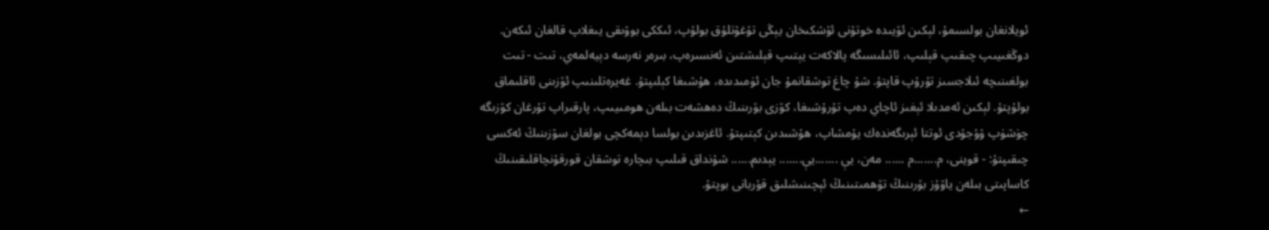ئويلانغان بولسىمۇ، لېكىن ئۆيىدە خوتۇنى ئۆشكىخان يېڭى تۇغۇتلۇق بولۇپ، ئىككى بوۋىقى يىغلاپ قالغان ئىكەن. دوڭغىيىپ چىقىپ قېلىپ، ئائىلىسىگە پالاكەت يېتىپ قېلىشتىن ئەنسىرەپ، بىرەر نەرسە دېيەلمەي، تىت - تىت بولغىنىچە ئىلاجسىز تۇرۇپ قاپتۇ. شۇ چاغ توشقانمۇ جان ئۈمىدىدە، ھۇشىغا كېلىپتۇ. غەيرەتلىنىپ ئۆزىنى ئاقلىماق بولۇپتۇ. لېكىن ئەمدىلا ئېغىز ئاچاي دەپ تۇرۇشىغا، كۆزى بۆرىنىڭ دەھشەت بىلەن ھومىيىپ، پارقىراپ تۇرغان كۆزىگە چۈشۈپ ۋۇجۇدى ئوتتا ئېرىگەندەك يۇمشاپ، ھۇشىدىن كېتىپتۇ. ئاغزىدىن بولسا دېمەكچى بولغان سۆزىنىڭ ئەكسى چىقىپتۇ: - قوينى، م.......م ...... مەن، يې .......يې....... يېدىم...... شۇنداق قىلىپ بىچارە توشقان قورقۇنچاقلىقىنىڭ كاساپىتى بىلەن ياۋۇز بۆرىنىڭ تۆھمىتىنىڭ ئېچىنىشلىق قۇربانى بوپتۇ.
←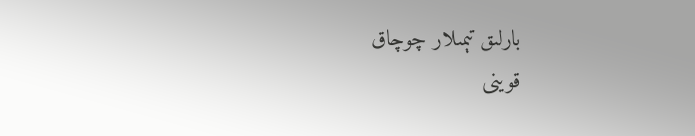بارلىق تېمىلار چوچاق
قوينى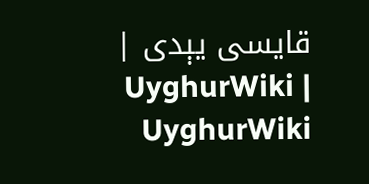قايسى يېدى | UyghurWiki | UyghurWiki